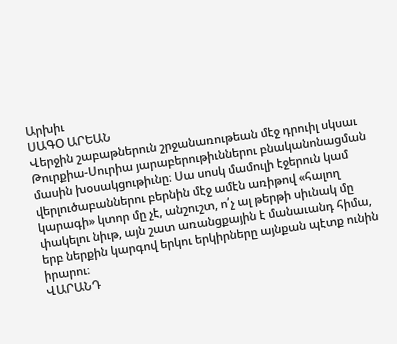Արխիւ
ՍԱԳՕ ԱՐԵԱՆ
Վերջին շաբաթներուն շրջանառութեան մէջ դրուիլ սկսաւ Թուրքիա-Սուրիա յարաբերութիւններու բնականոնացման մասին խօսակցութիւնը։ Սա սոսկ մամուլի էջերուն կամ վերլուծաբաններու բերնին մէջ ամէն առիթով «հալող կարագի» կտոր մը չէ, անշուշտ, ո՛չ ալ թերթի սիւնակ մը փակելու նիւթ, այն շատ առանցքային է մանաւանդ հիմա, երբ ներքին կարգով երկու երկիրները այնքան պէտք ունին իրարու։
ՎԱՐԱՆԴ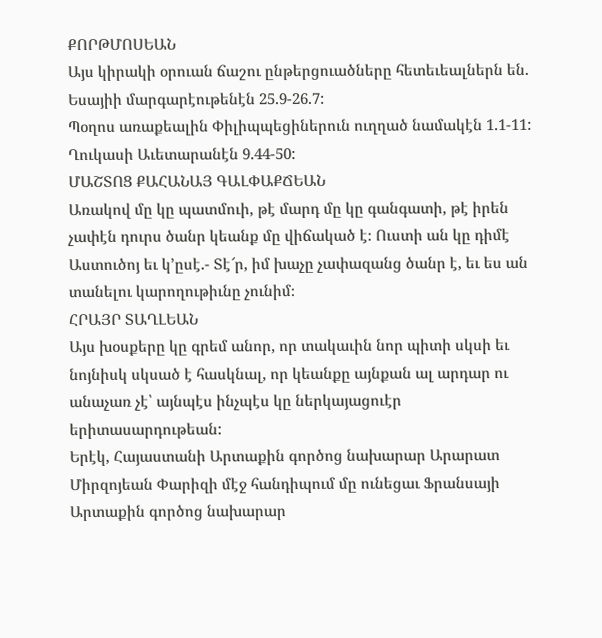ՔՈՐԹՄՈՍԵԱՆ
Այս կիրակի օրուան ճաշու ընթերցուածները հետեւեալներն են.
Եսայիի մարգարէութենէն 25.9-26.7:
Պօղոս առաքեալին Փիլիպպեցիներուն ուղղած նամակէն 1.1-11:
Ղուկասի Աւետարանէն 9.44-50:
ՄԱՇՏՈՑ ՔԱՀԱՆԱՅ ԳԱԼՓԱՔՃԵԱՆ
Առակով մը կը պատմուի, թէ մարդ մը կը գանգատի, թէ իրեն չափէն դուրս ծանր կեանք մը վիճակած է։ Ուստի ան կը դիմէ Աստուծոյ եւ կ՚ըսէ.- Տէ՜ր, իմ խաչը չափազանց ծանր է, եւ ես ան տանելու կարողութիւնը չունիմ։
ՀՐԱՅՐ ՏԱՂԼԵԱՆ
Այս խօսքերը կը գրեմ անոր, որ տակաւին նոր պիտի սկսի եւ նոյնիսկ սկսած է հասկնալ, որ կեանքը այնքան ալ արդար ու անաչառ չէ՝ այնպէս ինչպէս կը ներկայացուէր երիտասարդութեան:
Երէկ, Հայաստանի Արտաքին գործոց նախարար Արարատ Միրզոյեան Փարիզի մէջ հանդիպում մը ունեցաւ Ֆրանսայի Արտաքին գործոց նախարար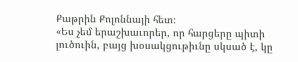Քաթրին Քոլոննայի հետ։
«Ես չեմ երաշխաւորեր, որ հարցերը պիտի լուծուին, բայց խօսակցութիւնը սկսած է, կը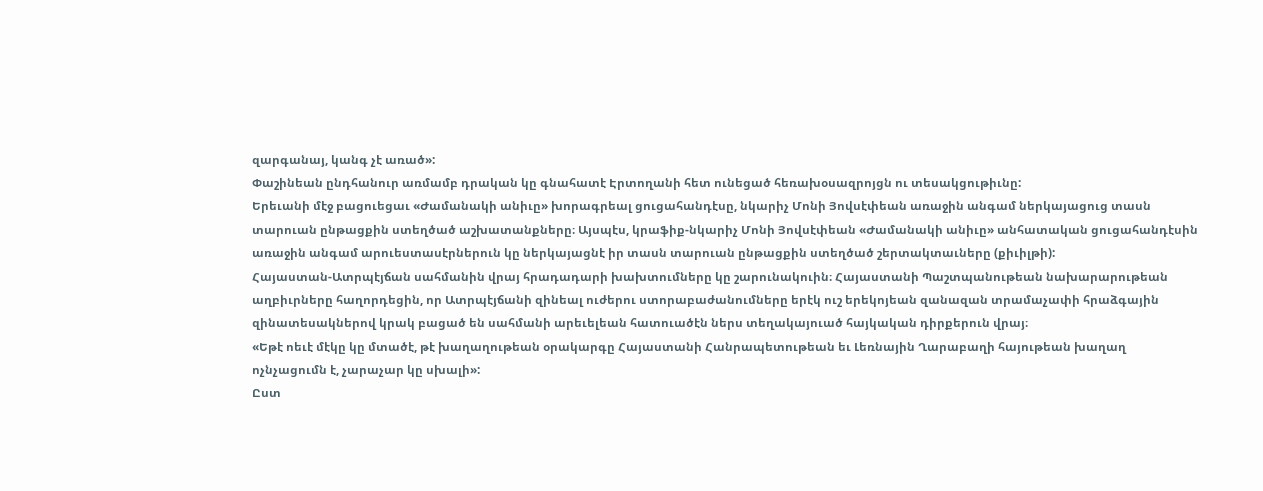զարգանայ, կանգ չէ առած»:
Փաշինեան ընդհանուր առմամբ դրական կը գնահատէ Էրտողանի հետ ունեցած հեռախօսազրոյցն ու տեսակցութիւնը:
Երեւանի մէջ բացուեցաւ «Ժամանակի անիւը» խորագրեալ ցուցահանդէսը, նկարիչ Մոնի Յովսէփեան առաջին անգամ ներկայացուց տասն տարուան ընթացքին ստեղծած աշխատանքները։ Այսպէս, կրաֆիք-նկարիչ Մոնի Յովսէփեան «Ժամանակի անիւը» անհատական ցուցահանդէսին առաջին անգամ արուեստասէրներուն կը ներկայացնէ իր տասն տարուան ընթացքին ստեղծած շերտակտաւները (քիւիլթի):
Հայաստան-Ատրպէյճան սահմանին վրայ հրադադարի խախտումները կը շարունակուին։ Հայաստանի Պաշտպանութեան նախարարութեան աղբիւրները հաղորդեցին, որ Ատրպէյճանի զինեալ ուժերու ստորաբաժանումները երէկ ուշ երեկոյեան զանազան տրամաչափի հրաձգային զինատեսակներով կրակ բացած են սահմանի արեւելեան հատուածէն ներս տեղակայուած հայկական դիրքերուն վրայ։
«Եթէ ոեւէ մէկը կը մտածէ, թէ խաղաղութեան օրակարգը Հայաստանի Հանրապետութեան եւ Լեռնային Ղարաբաղի հայութեան խաղաղ ոչնչացումն է, չարաչար կը սխալի»:
Ըստ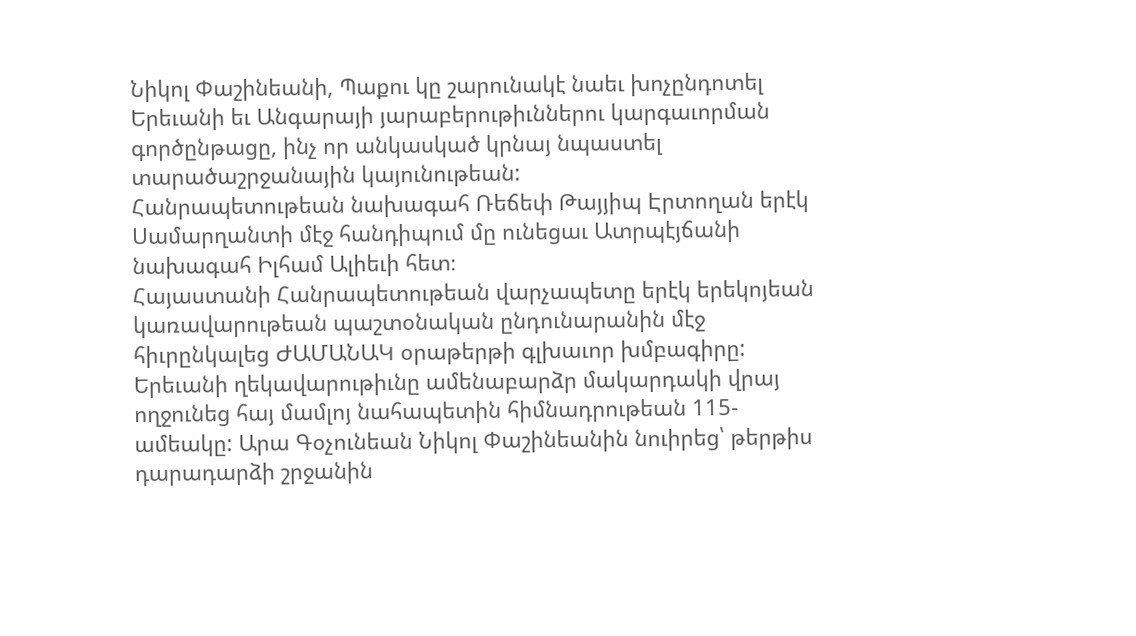Նիկոլ Փաշինեանի, Պաքու կը շարունակէ նաեւ խոչընդոտել Երեւանի եւ Անգարայի յարաբերութիւններու կարգաւորման գործընթացը, ինչ որ անկասկած կրնայ նպաստել տարածաշրջանային կայունութեան:
Հանրապետութեան նախագահ Ռեճեփ Թայյիպ Էրտողան երէկ Սամարղանտի մէջ հանդիպում մը ունեցաւ Ատրպէյճանի նախագահ Իլհամ Ալիեւի հետ։
Հայաստանի Հանրապետութեան վարչապետը երէկ երեկոյեան կառավարութեան պաշտօնական ընդունարանին մէջ հիւրընկալեց ԺԱՄԱՆԱԿ օրաթերթի գլխաւոր խմբագիրը:
Երեւանի ղեկավարութիւնը ամենաբարձր մակարդակի վրայ ողջունեց հայ մամլոյ նահապետին հիմնադրութեան 115-ամեակը: Արա Գօչունեան Նիկոլ Փաշինեանին նուիրեց՝ թերթիս դարադարձի շրջանին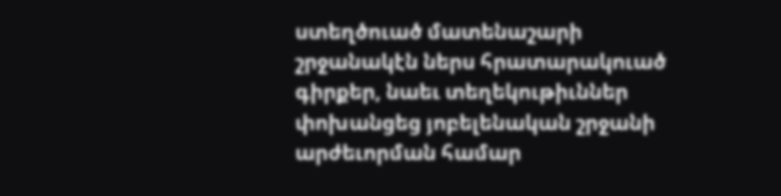ստեղծուած մատենաշարի շրջանակէն ներս հրատարակուած գիրքեր, նաեւ տեղեկութիւններ փոխանցեց յոբելենական շրջանի արժեւորման համար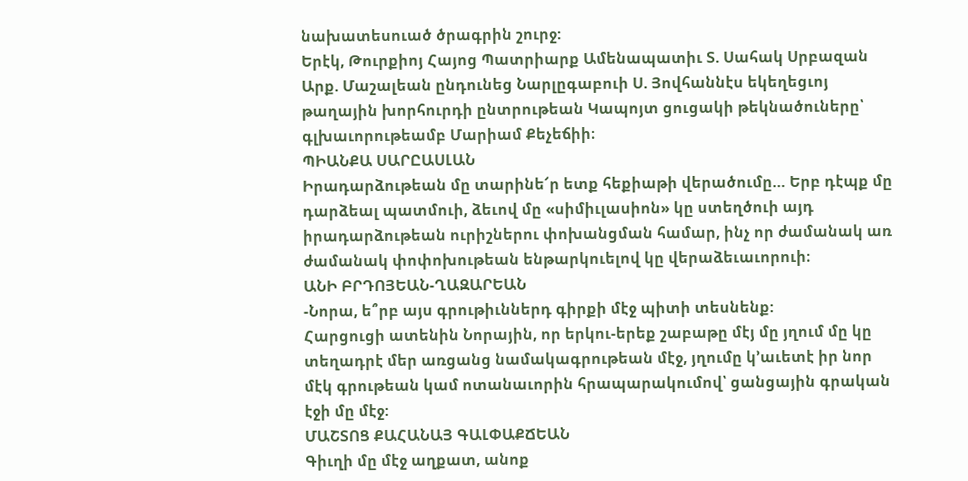նախատեսուած ծրագրին շուրջ:
Երէկ, Թուրքիոյ Հայոց Պատրիարք Ամենապատիւ Տ. Սահակ Սրբազան Արք. Մաշալեան ընդունեց Նարլըգաբուի Ս. Յովհաննէս եկեղեցւոյ թաղային խորհուրդի ընտրութեան Կապոյտ ցուցակի թեկնածուները՝ գլխաւորութեամբ Մարիամ Քեչեճիի։
ՊԻԱՆՔԱ ՍԱՐԸԱՍԼԱՆ
Իրադարձութեան մը տարինե՜ր ետք հեքիաթի վերածումը… Երբ դէպք մը դարձեալ պատմուի, ձեւով մը «սիմիւլասիոն» կը ստեղծուի այդ իրադարձութեան ուրիշներու փոխանցման համար, ինչ որ ժամանակ առ ժամանակ փոփոխութեան ենթարկուելով կը վերաձեւաւորուի։
ԱՆԻ ԲՐԴՈՅԵԱՆ-ՂԱԶԱՐԵԱՆ
-Նորա, ե՞րբ այս գրութիւններդ գիրքի մէջ պիտի տեսնենք:
Հարցուցի ատենին Նորային, որ երկու-երեք շաբաթը մէյ մը յղում մը կը տեղադրէ մեր առցանց նամակագրութեան մէջ, յղումը կ՚աւետէ իր նոր մէկ գրութեան կամ ոտանաւորին հրապարակումով՝ ցանցային գրական էջի մը մէջ:
ՄԱՇՏՈՑ ՔԱՀԱՆԱՅ ԳԱԼՓԱՔՃԵԱՆ
Գիւղի մը մէջ աղքատ, անոք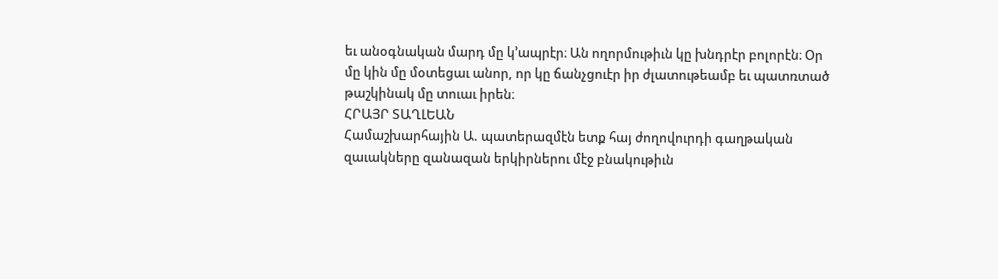եւ անօգնական մարդ մը կ՚ապրէր։ Ան ողորմութիւն կը խնդրէր բոլորէն։ Օր մը կին մը մօտեցաւ անոր, որ կը ճանչցուէր իր ժլատութեամբ եւ պատռտած թաշկինակ մը տուաւ իրեն։
ՀՐԱՅՐ ՏԱՂԼԵԱՆ
Համաշխարհային Ա. պատերազմէն ետք հայ ժողովուրդի գաղթական զաւակները զանազան երկիրներու մէջ բնակութիւն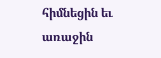հիմնեցին եւ առաջին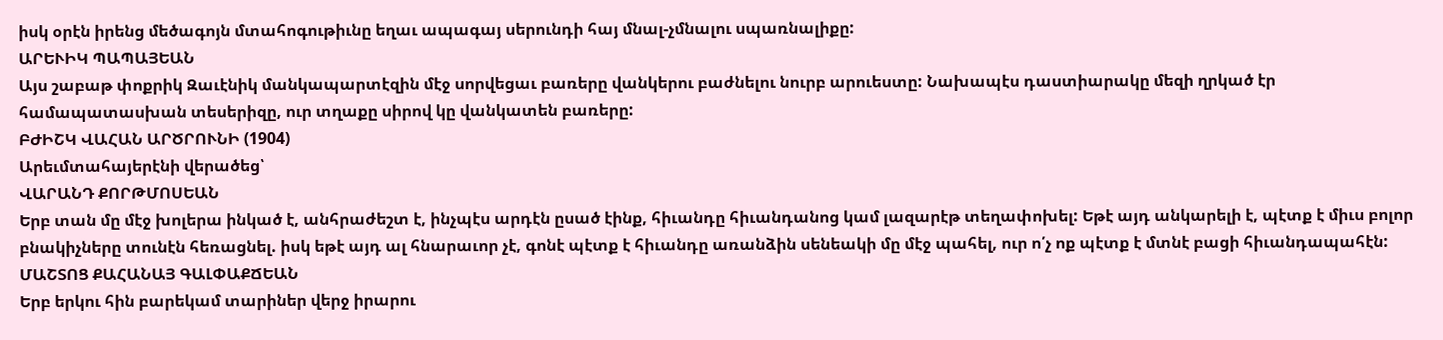իսկ օրէն իրենց մեծագոյն մտահոգութիւնը եղաւ ապագայ սերունդի հայ մնալ-չմնալու սպառնալիքը:
ԱՐԵՒԻԿ ՊԱՊԱՅԵԱՆ
Այս շաբաթ փոքրիկ Զաւէնիկ մանկապարտէզին մէջ սորվեցաւ բառերը վանկերու բաժնելու նուրբ արուեստը: Նախապէս դաստիարակը մեզի ղրկած էր համապատասխան տեսերիզը, ուր տղաքը սիրով կը վանկատեն բառերը:
ԲԺԻՇԿ ՎԱՀԱՆ ԱՐԾՐՈՒՆԻ (1904)
Արեւմտահայերէնի վերածեց՝
ՎԱՐԱՆԴ ՔՈՐԹՄՈՍԵԱՆ
Երբ տան մը մէջ խոլերա ինկած է, անհրաժեշտ է, ինչպէս արդէն ըսած էինք, հիւանդը հիւանդանոց կամ լազարէթ տեղափոխել: Եթէ այդ անկարելի է, պէտք է միւս բոլոր բնակիչները տունէն հեռացնել. իսկ եթէ այդ ալ հնարաւոր չէ, գոնէ պէտք է հիւանդը առանձին սենեակի մը մէջ պահել, ուր ո՛չ ոք պէտք է մտնէ բացի հիւանդապահէն:
ՄԱՇՏՈՑ ՔԱՀԱՆԱՅ ԳԱԼՓԱՔՃԵԱՆ
Երբ երկու հին բարեկամ տարիներ վերջ իրարու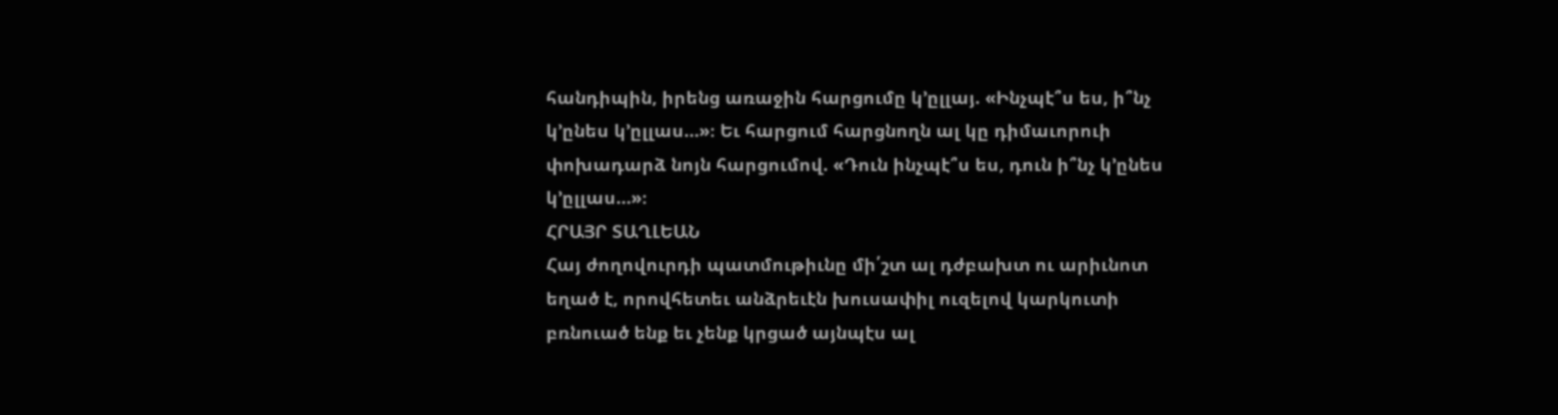հանդիպին, իրենց առաջին հարցումը կ՚ըլլայ. «Ինչպէ՞ս ես, ի՞նչ կ՚ընես կ՚ըլլաս…»։ Եւ հարցում հարցնողն ալ կը դիմաւորուի փոխադարձ նոյն հարցումով. «Դուն ինչպէ՞ս ես, դուն ի՞նչ կ՚ընես կ՚ըլլաս…»։
ՀՐԱՅՐ ՏԱՂԼԵԱՆ
Հայ ժողովուրդի պատմութիւնը մի՛շտ ալ դժբախտ ու արիւնոտ եղած է, որովհետեւ անձրեւէն խուսափիլ ուզելով կարկուտի բռնուած ենք եւ չենք կրցած այնպէս ալ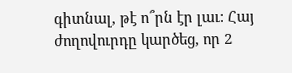գիտնալ, թէ ո՞րն էր լաւ: Հայ ժողովուրդը կարծեց, որ 2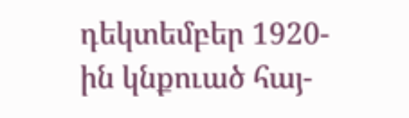դեկտեմբեր 1920-ին կնքուած հայ-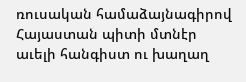ռուսական համաձայնագիրով Հայաստան պիտի մտնէր աւելի հանգիստ ու խաղաղ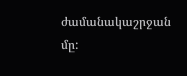ժամանակաշրջան մը: